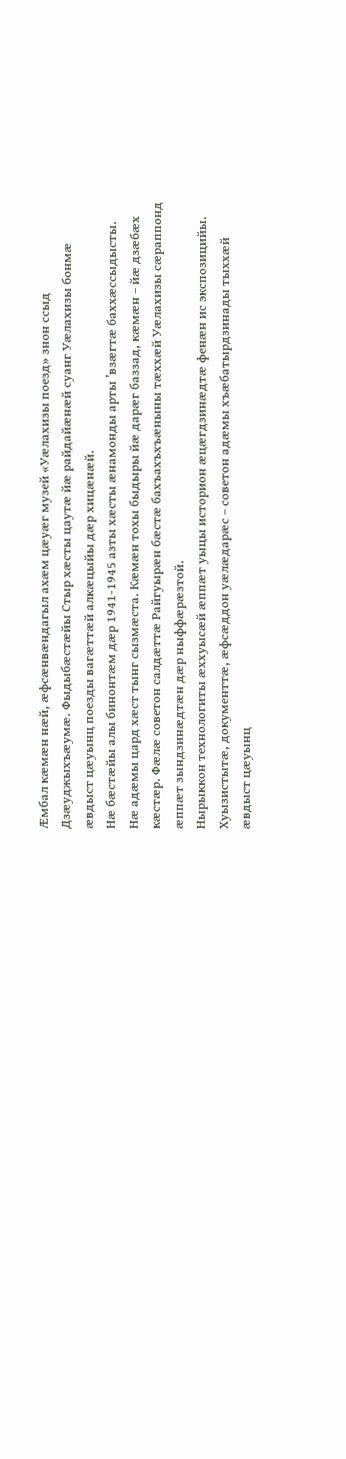Æмбал кæмæн нæй, æфсæнвæндагыл ахæм цæуæг музей «Уæлахизы поезд» знон ссыд Дзæуджыхъæумæ. Фыдыбæстæйы Стыр хæсты цаутæ йæ райдайæнæй суанг Уæлахизы бонмæ æвдыст цæуынц поезды вагæттæй алкæцыйы дæр хицæнæй.
Нæ бæстæйы алы бинонтæм дæр 1941-1945 азты хæсты æнамонды арты ’взæгтæ баххæссыдысты. Нæ адæмы цард хæст тынг сызмæста. Кæмæн тохы быдыры йæ дарæг баззад, кæмæн – йæ дзæбæх кæстæр. Фæлæ советон салдæттæ Райгуырæн бæстæ бахъахъхъæныны тæххæй Уæлахизы сæраппонд æппæт зындзинæдтæн дæр ныффæрæзтой.
Нырыккон технологиты æххуысæй æппæт уыцы историон æцæгдзинæдтæ фенæн ис экспозицийы. Хуызистытæ, документтæ, æфсæддон уæлæдарæс – советон адæмы хъæбатырдзинады тыххæй æвдыст цæуынц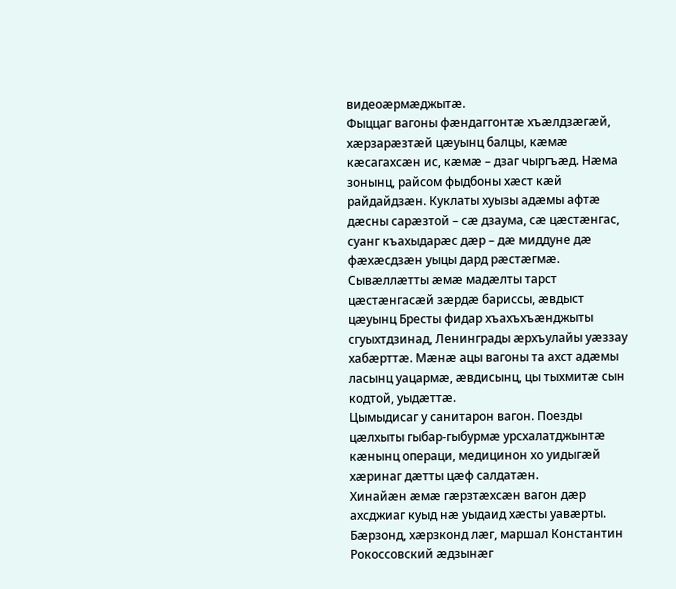видеоæрмæджытæ.
Фыццаг вагоны фæндаггонтæ хъæлдзæгæй, хæрзарæзтæй цæуынц балцы, кæмæ кæсагахсæн ис, кæмæ – дзаг чыргъæд. Нæма зонынц, райсом фыдбоны хæст кæй райдайдзæн. Куклаты хуызы адæмы афтæ дæсны сарæзтой – сæ дзаума, сæ цæстæнгас, суанг къахыдарæс дæр – дæ миддуне дæ фæхæсдзæн уыцы дард рæстæгмæ. Сывæллæтты æмæ мадæлты тарст цæстæнгасæй зæрдæ бариссы, æвдыст цæуынц Бресты фидар хъахъхъæнджыты сгуыхтдзинад, Ленинграды æрхъулайы уæззау хабæрттæ. Мæнæ ацы вагоны та ахст адæмы ласынц уацармæ, æвдисынц, цы тыхмитæ сын кодтой, уыдæттæ.
Цымыдисаг у санитарон вагон. Поезды цæлхыты гыбар-гыбурмæ урсхалатджынтæ кæнынц операци, медицинон хо уидыгæй хæринаг дæтты цæф салдатæн.
Хинайæн æмæ гæрзтæхсæн вагон дæр ахсджиаг куыд нæ уыдаид хæсты уавæрты.
Бæрзонд, хæрзконд лæг, маршал Константин Рокоссовский æдзынæг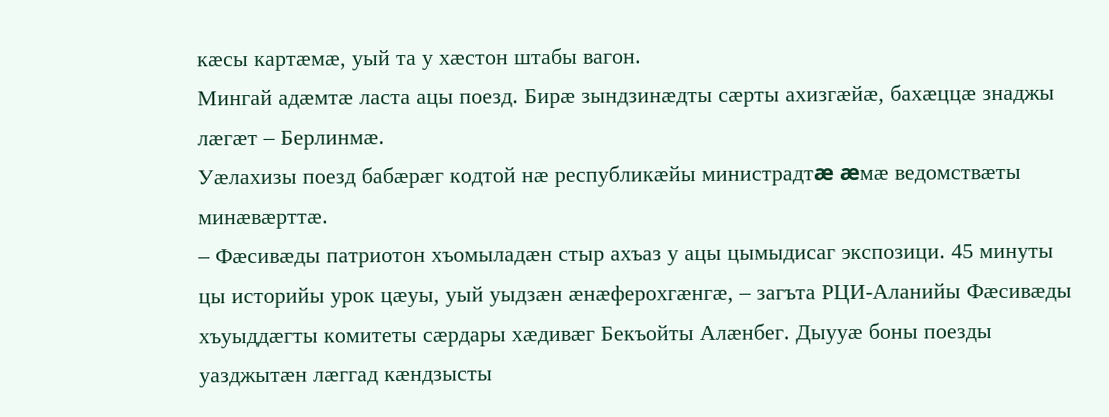кæсы картæмæ, уый та у хæстон штабы вагон.
Мингай адæмтæ ласта ацы поезд. Бирæ зындзинæдты сæрты ахизгæйæ, бахæццæ знаджы лæгæт – Берлинмæ.
Уæлахизы поезд бабæрæг кодтой нæ республикæйы министрадтæ æмæ ведомствæты минæвæрттæ.
– Фæсивæды патриотон хъомыладæн стыр ахъаз у ацы цымыдисаг экспозици. 45 минуты цы историйы урок цæуы, уый уыдзæн æнæферохгæнгæ, – загъта РЦИ-Аланийы Фæсивæды хъуыддæгты комитеты сæрдары хæдивæг Бекъойты Алæнбег. Дыууæ боны поезды уазджытæн лæггад кæндзысты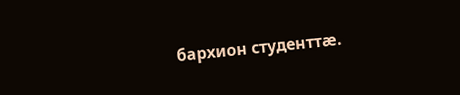бархион студенттæ.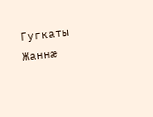Гугкаты Жаннæ